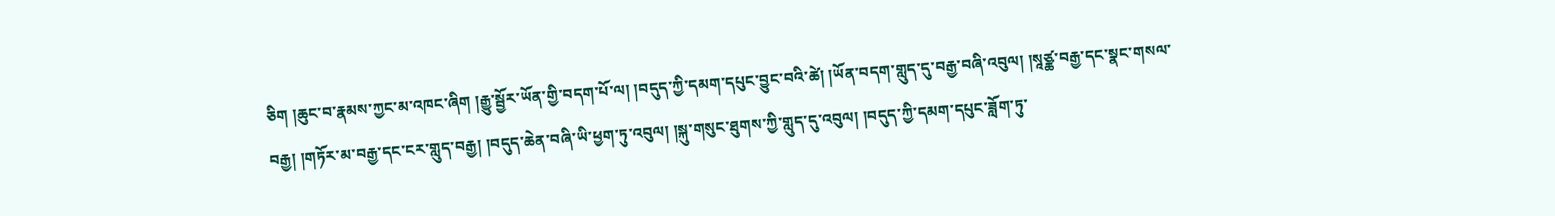ཅིག །ཆུང་བ་རྣམས་ཀྱང་མ་འཁང་ཞིག །རྒྱུ་སྦྱོར་ཡོན་གྱི་བདག་པོ་ལ། །བདུད་ཀྱི་དམག་དཔུང་བྱུང་བའི་ཚེ། །ཡོན་བདག་གླུད་དུ་བརྒྱ་བཞི་འབུལ། །སཱཙྪ་བརྒྱ་དང་སྣང་གསལ་བརྒྱ། །གཏོར་མ་བརྒྱ་དང་ངར་གླུད་བརྒྱ། །བདུད་ཆེན་བཞི་ཡི་ཕྱག་ཏུ་འབུལ། །སྐུ་གསུང་ཐུགས་ཀྱི་གླུད་དུ་འབུལ། །བདུད་ཀྱི་དམག་དཔུང་ཟློག་ཏུ་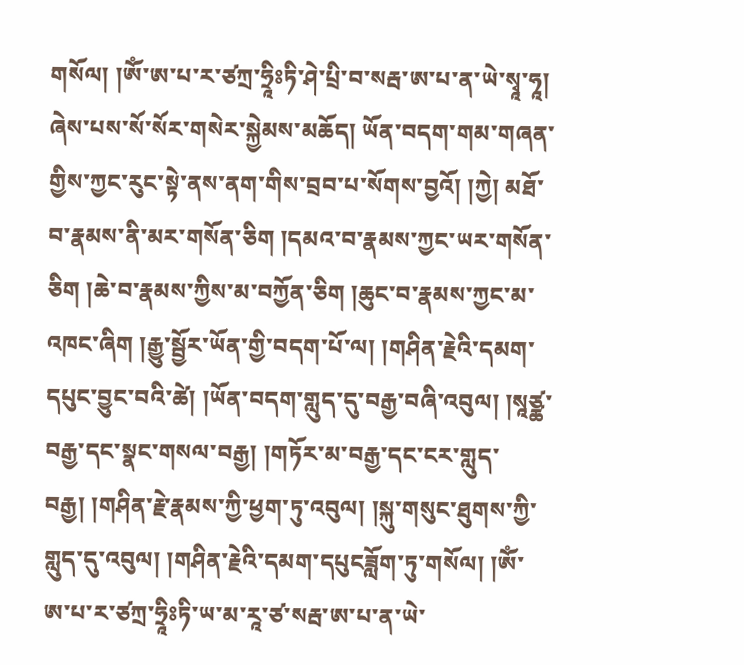གསོལ། །ཨོཾ་ཨ་པ་ར་ཙཀྲ་ཧྲཱིཿཏི་ཤེ་པྲི་བ་སརྦ་ཨ་པ་ན་ཡེ་སྭཱ་ཧཱ། ཞེས་པས་སོ་སོར་གསེར་སྐྱེམས་མཆོད། ཡོན་བདག་གམ་གཞན་གྱིས་ཀྱང་རུང་སྟེ་ནས་ནག་གིས་བྲབ་པ་སོགས་བྱའོ། །ཀྱེ། མཐོ་བ་རྣམས་ནི་མར་གསོན་ཅིག །དམའ་བ་རྣམས་ཀྱང་ཡར་གསོན་ཅིག །ཆེ་བ་རྣམས་ཀྱིས་མ་བཀྱོན་ཅིག །ཆུང་བ་རྣམས་ཀྱང་མ་འཁང་ཞིག །རྒྱུ་སྦྱོར་ཡོན་གྱི་བདག་པོ་ལ། །གཤིན་རྗེའི་དམག་དཔུང་བྱུང་བའི་ཚེ། །ཡོན་བདག་གླུད་དུ་བརྒྱ་བཞི་འབུལ། །སཱཙྪ་བརྒྱ་དང་སྣང་གསལ་བརྒྱ། །གཏོར་མ་བརྒྱ་དང་ངར་གླུད་བརྒྱ། །གཤིན་རྗེ་རྣམས་ཀྱི་ཕྱག་ཏུ་འབུལ། །སྐུ་གསུང་ཐུགས་ཀྱི་གླུད་དུ་འབུལ། །གཤིན་རྗེའི་དམག་དཔུངཟློག་ཏུ་གསོལ། །ཨོཾ་ཨ་པ་ར་ཙཀྲ་ཧྲཱིཿཏི་ཡ་མ་རཱ་ཙ་སརྦ་ཨ་པ་ན་ཡེ་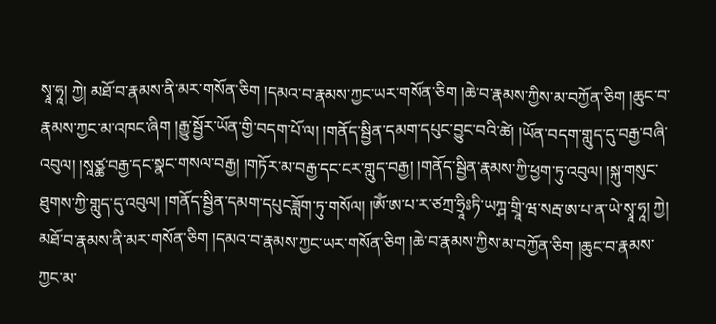སྭཱ་ཧཱ། ཀྱེ། མཐོ་བ་རྣམས་ནི་མར་གསོན་ཅིག །དམའ་བ་རྣམས་ཀྱང་ཡར་གསོན་ཅིག །ཆེ་བ་རྣམས་ཀྱིས་མ་བཀྱོན་ཅིག །ཆུང་བ་རྣམས་ཀྱང་མ་འཁང་ཞིག །རྒྱུ་སྦྱོར་ཡོན་གྱི་བདག་པོ་ལ། །གནོད་སྦྱིན་དམག་དཔུང་བྱུང་བའི་ཚེ། །ཡོན་བདག་གླུད་དུ་བརྒྱ་བཞི་འབུལ། །སཱཙྪ་བརྒྱ་དང་སྣང་གསལ་བརྒྱ། །གཏོར་མ་བརྒྱ་དང་ངར་གླུད་བརྒྱ། །གནོད་སྦྱིན་རྣམས་ཀྱི་ཕྱག་ཏུ་འབུལ། །སྐུ་གསུང་ཐུགས་ཀྱི་གླུད་དུ་འབུལ། །གནོད་སྦྱིན་དམག་དཔུངཟློག་ཏུ་གསོལ། །ཨོཾ་ཨ་པ་ར་ཙཀྲ་ཧྲཱིཿཏི་ཡཀྴ་གྲཱི་ཝ་སརྦ་ཨ་པ་ན་ཡེ་སྭཱ་ཧཱ། ཀྱེ། མཐོ་བ་རྣམས་ནི་མར་གསོན་ཅིག །དམའ་བ་རྣམས་ཀྱང་ཡར་གསོན་ཅིག །ཆེ་བ་རྣམས་ཀྱིས་མ་བཀྱོན་ཅིག །ཆུང་བ་རྣམས་ཀྱང་མ་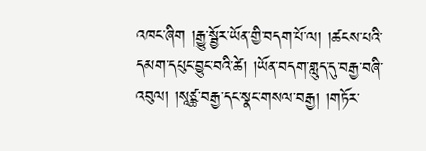འཁང་ཞིག །རྒྱུ་སྦྱོར་ཡོན་གྱི་བདག་པོ་ལ། །ཚངས་པའི་དམག་དཔུང་བྱུང་བའི་ཚེ། །ཡོན་བདག་གླུད་དུ་བརྒྱ་བཞི་འབུལ། །སཱཙྪ་བརྒྱ་དང་སྣང་གསལ་བརྒྱ། །གཏོར་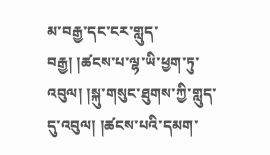མ་བརྒྱ་དང་ངར་གླུད་བརྒྱ། །ཚངས་པ་ལྷ་ཡི་ཕྱག་ཏུ་འབུལ། །སྐུ་གསུང་ཐུགས་ཀྱི་གླུད་དུ་འབུལ། །ཚངས་པའི་དམག་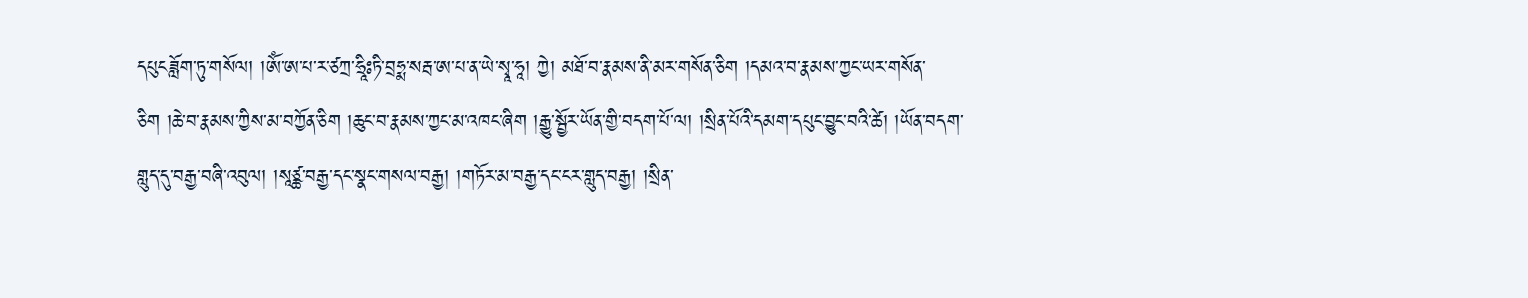དཔུངཟློག་ཏུ་གསོལ། །ཨོཾ་ཨ་པ་ར་ཙཀྲ་ཧྲཱིཿཏི་བྲཧྨ་སརྦ་ཨ་པ་ན་ཡེ་སྭཱ་ཧཱ། ཀྱེ། མཐོ་བ་རྣམས་ནི་མར་གསོན་ཅིག །དམའ་བ་རྣམས་ཀྱང་ཡར་གསོན་ཅིག །ཆེ་བ་རྣམས་ཀྱིས་མ་བཀྱོན་ཅིག །ཆུང་བ་རྣམས་ཀྱང་མ་འཁང་ཞིག །རྒྱུ་སྦྱོར་ཡོན་གྱི་བདག་པོ་ལ། །སྲིན་པོའི་དམག་དཔུང་བྱུང་བའི་ཚེ། །ཡོན་བདག་གླུད་དུ་བརྒྱ་བཞི་འབུལ། །སཱཙྪ་བརྒྱ་དང་སྣང་གསལ་བརྒྱ། །གཏོར་མ་བརྒྱ་དང་ངར་གླུད་བརྒྱ། །སྲིན་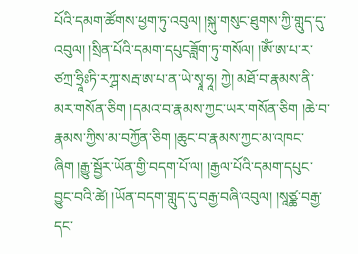པོའི་དམག་ཚོགས་ཕྱག་ཏུ་འབུལ། །སྐུ་གསུང་ཐུགས་ཀྱི་གླུད་དུ་འབུལ། །སྲིན་པོའི་དམག་དཔུངཟློག་ཏུ་གསོལ། །ཨོཾ་ཨ་པ་ར་ཙཀྲ་ཧྲཱིཿཏི་རཀྴ་སརྦ་ཨ་པ་ན་ཡེ་སྭཱ་ཧཱ། ཀྱེ། མཐོ་བ་རྣམས་ནི་མར་གསོན་ཅིག །དམའ་བ་རྣམས་ཀྱང་ཡར་གསོན་ཅིག །ཆེ་བ་རྣམས་ཀྱིས་མ་བཀྱོན་ཅིག །ཆུང་བ་རྣམས་ཀྱང་མ་འཁང་ཞིག །རྒྱུ་སྦྱོར་ཡོན་གྱི་བདག་པོ་ལ། །རྒྱལ་པོའི་དམག་དཔུང་བྱུང་བའི་ཚེ། །ཡོན་བདག་གླུད་དུ་བརྒྱ་བཞི་འབུལ། །སཱཙྪ་བརྒྱ་དང་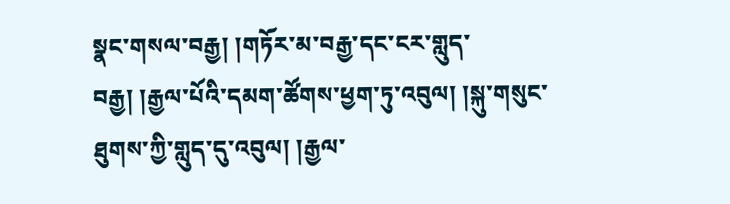སྣང་གསལ་བརྒྱ། །གཏོར་མ་བརྒྱ་དང་ངར་གླུད་བརྒྱ། །རྒྱལ་པོའི་དམག་ཚོགས་ཕྱག་ཏུ་འབུལ། །སྐུ་གསུང་ཐུགས་ཀྱི་གླུད་དུ་འབུལ། །རྒྱལ་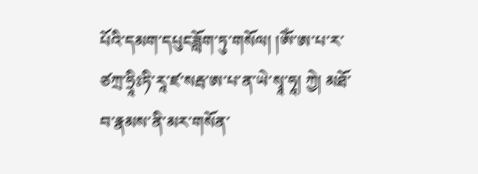པོའི་དམག་དཔུངཟློག་ཏུ་གསོལ། །ཨོཾ་ཨ་པ་ར་ཙཀྲ་ཧྲཱིཿཏི་རཱ་ཛ་སརྦ་ཨ་པ་ན་ཡེ་སྭཱ་ཧཱ། ཀྱེ། མཐོ་བ་རྣམས་ནི་མར་གསོན་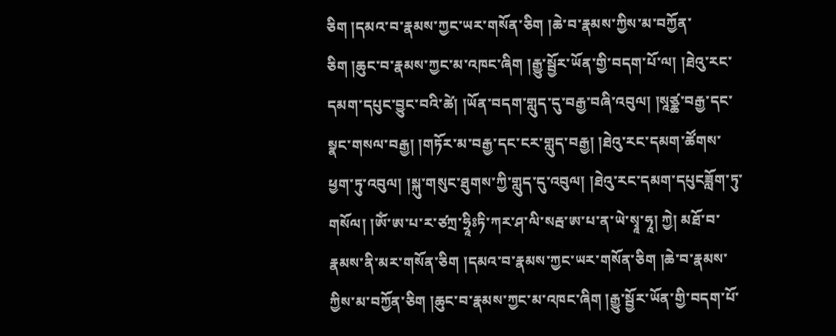ཅིག །དམའ་བ་རྣམས་ཀྱང་ཡར་གསོན་ཅིག །ཆེ་བ་རྣམས་ཀྱིས་མ་བཀྱོན་ཅིག །ཆུང་བ་རྣམས་ཀྱང་མ་འཁང་ཞིག །རྒྱུ་སྦྱོར་ཡོན་གྱི་བདག་པོ་ལ། །ཐེའུ་རང་དམག་དཔུང་བྱུང་བའི་ཚེ། །ཡོན་བདག་གླུད་དུ་བརྒྱ་བཞི་འབུལ། །སཱཙྪ་བརྒྱ་དང་སྣང་གསལ་བརྒྱ། །གཏོར་མ་བརྒྱ་དང་ངར་གླུད་བརྒྱ། །ཐེའུ་རང་དམག་ཚོགས་ཕྱག་ཏུ་འབུལ། །སྐུ་གསུང་ཐུགས་ཀྱི་གླུད་དུ་འབུལ། །ཐེའུ་རང་དམག་དཔུངཟློག་ཏུ་གསོལ། །ཨོཾ་ཨ་པ་ར་ཙཀྲ་ཧྲཱིཿཏི་ཀར་ཤ་ལི་སརྦ་ཨ་པ་ན་ཡེ་སྭཱ་ཧཱ། ཀྱེ། མཐོ་བ་རྣམས་ནི་མར་གསོན་ཅིག །དམའ་བ་རྣམས་ཀྱང་ཡར་གསོན་ཅིག །ཆེ་བ་རྣམས་ཀྱིས་མ་བཀྱོན་ཅིག །ཆུང་བ་རྣམས་ཀྱང་མ་འཁང་ཞིག །རྒྱུ་སྦྱོར་ཡོན་གྱི་བདག་པོ་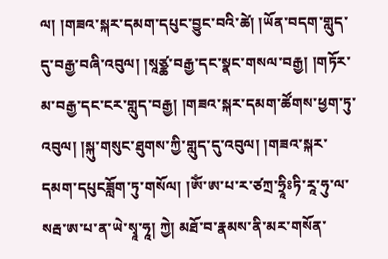ལ། །གཟའ་སྐར་དམག་དཔུང་བྱུང་བའི་ཚེ། །ཡོན་བདག་གླུད་དུ་བརྒྱ་བཞི་འབུལ། །སཱཙྪ་བརྒྱ་དང་སྣང་གསལ་བརྒྱ། །གཏོར་མ་བརྒྱ་དང་ངར་གླུད་བརྒྱ། །གཟའ་སྐར་དམག་ཚོགས་ཕྱག་ཏུ་འབུལ། །སྐུ་གསུང་ཐུགས་ཀྱི་གླུད་དུ་འབུལ། །གཟའ་སྐར་དམག་དཔུངཟློག་ཏུ་གསོལ། །ཨོཾ་ཨ་པ་ར་ཙཀྲ་ཧྲཱིཿཏི་རཱ་ཧུ་ལ་སརྦ་ཨ་པ་ན་ཡེ་སྭཱ་ཧཱ། ཀྱེ། མཐོ་བ་རྣམས་ནི་མར་གསོན་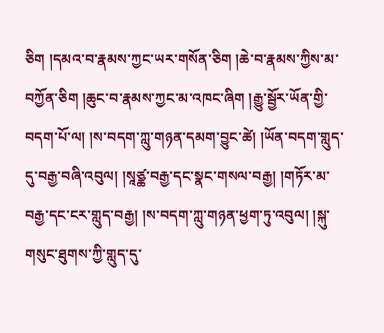ཅིག །དམའ་བ་རྣམས་ཀྱང་ཡར་གསོན་ཅིག །ཆེ་བ་རྣམས་ཀྱིས་མ་བཀྱོན་ཅིག །ཆུང་བ་རྣམས་ཀྱང་མ་འཁང་ཞིག །རྒྱུ་སྦྱོར་ཡོན་གྱི་བདག་པོ་ལ། །ས་བདག་ཀླུ་གཉན་དམག་བྱུང་ཚེ། །ཡོན་བདག་གླུད་དུ་བརྒྱ་བཞི་འབུལ། །སཱཙྪ་བརྒྱ་དང་སྣང་གསལ་བརྒྱ། །གཏོར་མ་བརྒྱ་དང་ངར་གླུད་བརྒྱ། །ས་བདག་ཀླུ་གཉན་ཕྱག་ཏུ་འབུལ། །སྐུ་གསུང་ཐུགས་ཀྱི་གླུད་དུ་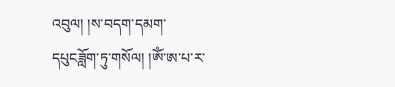འབུལ། །ས་བདག་དམག་དཔུངཟློག་ཏུ་གསོལ། །ཨོཾ་ཨ་པ་ར་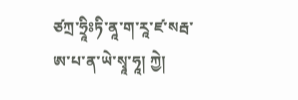ཙཀྲ་ཧྲཱིཿཏི་ནཱ་ག་རཱ་ཛ་སརྦ་ཨ་པ་ན་ཡེ་སྭཱ་ཧཱ། ཀྱེ།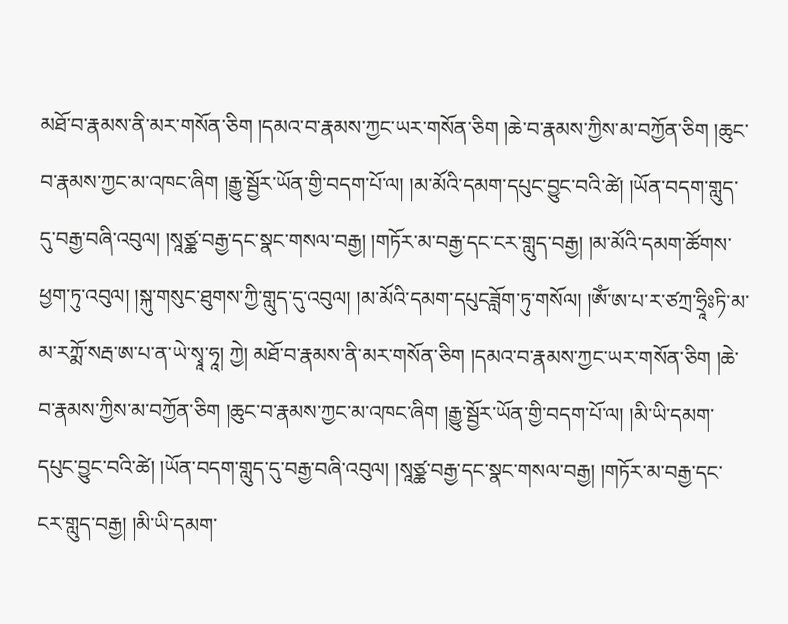མཐོ་བ་རྣམས་ནི་མར་གསོན་ཅིག །དམའ་བ་རྣམས་ཀྱང་ཡར་གསོན་ཅིག །ཆེ་བ་རྣམས་ཀྱིས་མ་བཀྱོན་ཅིག །ཆུང་བ་རྣམས་ཀྱང་མ་འཁང་ཞིག །རྒྱུ་སྦྱོར་ཡོན་གྱི་བདག་པོ་ལ། །མ་མོའི་དམག་དཔུང་བྱུང་བའི་ཚེ། །ཡོན་བདག་གླུད་དུ་བརྒྱ་བཞི་འབུལ། །སཱཙྪ་བརྒྱ་དང་སྣང་གསལ་བརྒྱ། །གཏོར་མ་བརྒྱ་དང་ངར་གླུད་བརྒྱ། །མ་མོའི་དམག་ཚོགས་ཕྱག་ཏུ་འབུལ། །སྐུ་གསུང་ཐུགས་ཀྱི་གླུད་དུ་འབུལ། །མ་མོའི་དམག་དཔུངཟློག་ཏུ་གསོལ། །ཨོཾ་ཨ་པ་ར་ཙཀྲ་ཧྲཱིཿཏི་མ་མ་རཀྨོ་སརྦ་ཨ་པ་ན་ཡེ་སྭཱ་ཧཱ། ཀྱེ། མཐོ་བ་རྣམས་ནི་མར་གསོན་ཅིག །དམའ་བ་རྣམས་ཀྱང་ཡར་གསོན་ཅིག །ཆེ་བ་རྣམས་ཀྱིས་མ་བཀྱོན་ཅིག །ཆུང་བ་རྣམས་ཀྱང་མ་འཁང་ཞིག །རྒྱུ་སྦྱོར་ཡོན་གྱི་བདག་པོ་ལ། །མི་ཡི་དམག་དཔུང་བྱུང་བའི་ཚེ། །ཡོན་བདག་གླུད་དུ་བརྒྱ་བཞི་འབུལ། །སཱཙྪ་བརྒྱ་དང་སྣང་གསལ་བརྒྱ། །གཏོར་མ་བརྒྱ་དང་ངར་གླུད་བརྒྱ། །མི་ཡི་དམག་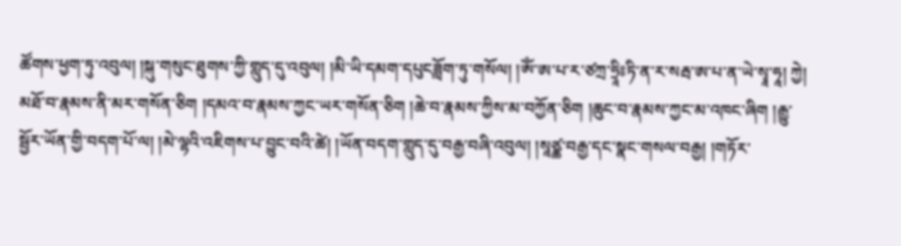ཚོགས་ཕྱག་ཏུ་འབུལ། །སྐུ་གསུང་ཐུགས་ཀྱི་གླུད་དུ་འབུལ། །མི་ཡི་དམག་དཔུངཟློག་ཏུ་གསོལ། །ཨོཾ་ཨ་པ་ར་ཙཀྲ་ཧྲཱིཿཏི་ན་ར་སརྦ་ཨ་པ་ན་ཡེ་སྭཱ་ཧཱ། ཀྱེ། མཐོ་བ་རྣམས་ནི་མར་གསོན་ཅིག །དམའ་བ་རྣམས་ཀྱང་ཡར་གསོན་ཅིག །ཆེ་བ་རྣམས་ཀྱིས་མ་བཀྱོན་ཅིག །ཆུང་བ་རྣམས་ཀྱང་མ་འཁང་ཞིག །རྒྱུ་སྦྱོར་ཡོན་གྱི་བདག་པོ་ལ། །མེ་ལྷའི་འཇིགས་པ་བྱུང་བའི་ཚེ། །ཡོན་བདག་གླུད་དུ་བརྒྱ་བཞི་འབུལ། །སཱཙྪ་བརྒྱ་དང་སྣང་གསལ་བརྒྱ། །གཏོར་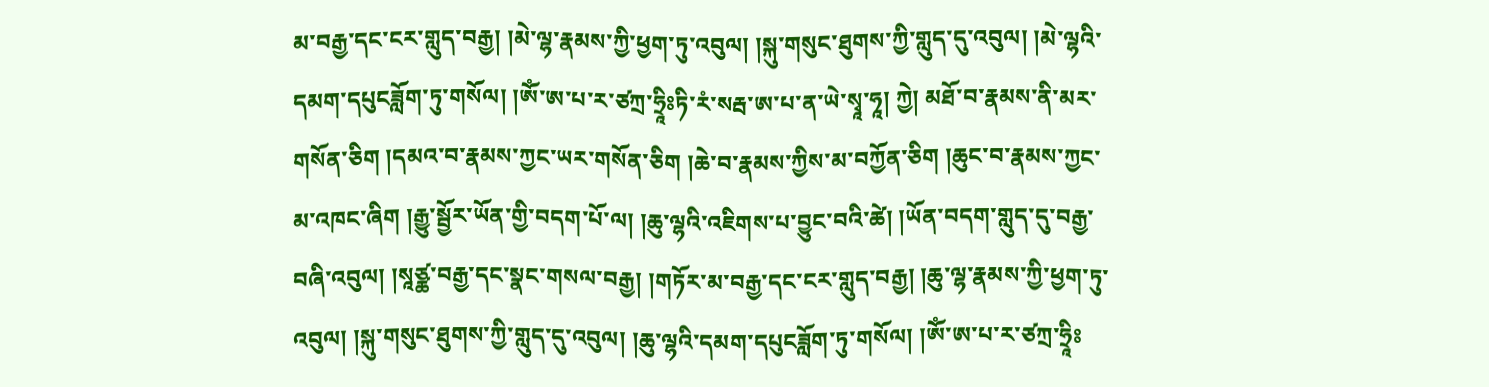མ་བརྒྱ་དང་ངར་གླུད་བརྒྱ། །མེ་ལྷ་རྣམས་ཀྱི་ཕྱག་ཏུ་འབུལ། །སྐུ་གསུང་ཐུགས་ཀྱི་གླུད་དུ་འབུལ། །མེ་ལྷའི་དམག་དཔུངཟློག་ཏུ་གསོལ། །ཨོཾ་ཨ་པ་ར་ཙཀྲ་ཧྲཱིཿཏི་རཾ་སརྦ་ཨ་པ་ན་ཡེ་སྭཱ་ཧཱ། ཀྱེ། མཐོ་བ་རྣམས་ནི་མར་གསོན་ཅིག །དམའ་བ་རྣམས་ཀྱང་ཡར་གསོན་ཅིག །ཆེ་བ་རྣམས་ཀྱིས་མ་བཀྱོན་ཅིག །ཆུང་བ་རྣམས་ཀྱང་མ་འཁང་ཞིག །རྒྱུ་སྦྱོར་ཡོན་གྱི་བདག་པོ་ལ། །ཆུ་ལྷའི་འཇིགས་པ་བྱུང་བའི་ཚེ། །ཡོན་བདག་གླུད་དུ་བརྒྱ་བཞི་འབུལ། །སཱཙྪ་བརྒྱ་དང་སྣང་གསལ་བརྒྱ། །གཏོར་མ་བརྒྱ་དང་ངར་གླུད་བརྒྱ། །ཆུ་ལྷ་རྣམས་ཀྱི་ཕྱག་ཏུ་འབུལ། །སྐུ་གསུང་ཐུགས་ཀྱི་གླུད་དུ་འབུལ། །ཆུ་ལྷའི་དམག་དཔུངཟློག་ཏུ་གསོལ། །ཨོཾ་ཨ་པ་ར་ཙཀྲ་ཧྲཱིཿ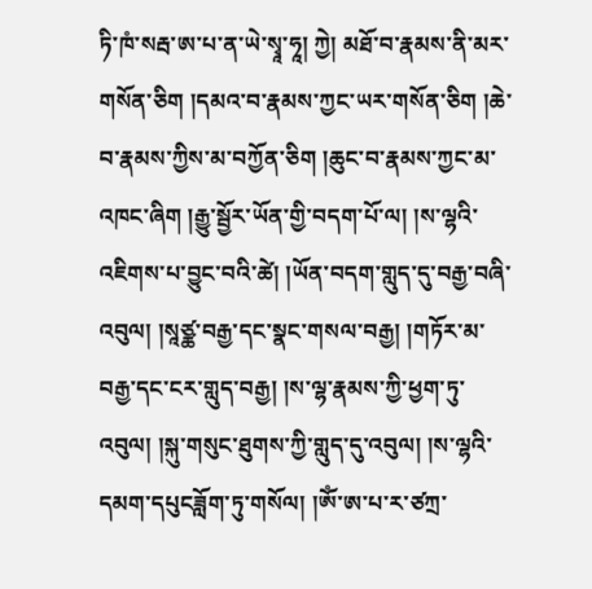ཏི་ཁཾ་སརྦ་ཨ་པ་ན་ཡེ་སྭཱ་ཧཱ། ཀྱེ། མཐོ་བ་རྣམས་ནི་མར་གསོན་ཅིག །དམའ་བ་རྣམས་ཀྱང་ཡར་གསོན་ཅིག །ཆེ་བ་རྣམས་ཀྱིས་མ་བཀྱོན་ཅིག །ཆུང་བ་རྣམས་ཀྱང་མ་འཁང་ཞིག །རྒྱུ་སྦྱོར་ཡོན་གྱི་བདག་པོ་ལ། །ས་ལྷའི་འཇིགས་པ་བྱུང་བའི་ཚེ། །ཡོན་བདག་གླུད་དུ་བརྒྱ་བཞི་འབུལ། །སཱཙྪ་བརྒྱ་དང་སྣང་གསལ་བརྒྱ། །གཏོར་མ་བརྒྱ་དང་ངར་གླུད་བརྒྱ། །ས་ལྷ་རྣམས་ཀྱི་ཕྱག་ཏུ་འབུལ། །སྐུ་གསུང་ཐུགས་ཀྱི་གླུད་དུ་འབུལ། །ས་ལྷའི་དམག་དཔུངཟློག་ཏུ་གསོལ། །ཨོཾ་ཨ་པ་ར་ཙཀྲ་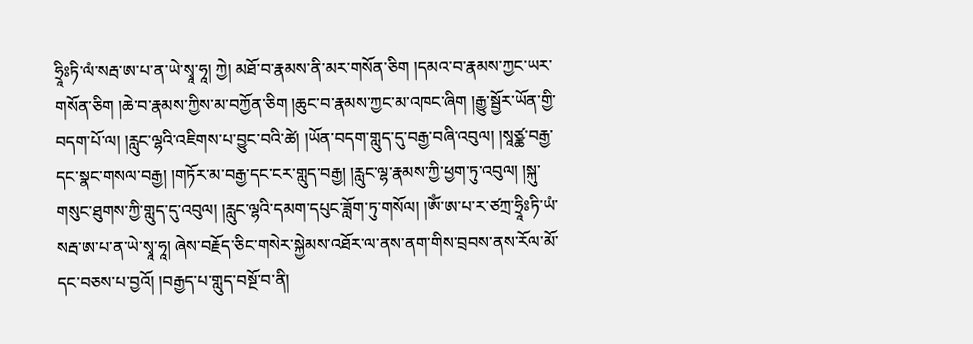ཧྲཱིཿཏི་ལཾ་སརྦ་ཨ་པ་ན་ཡེ་སྭཱ་ཧཱ། ཀྱེ། མཐོ་བ་རྣམས་ནི་མར་གསོན་ཅིག །དམའ་བ་རྣམས་ཀྱང་ཡར་གསོན་ཅིག །ཆེ་བ་རྣམས་ཀྱིས་མ་བཀྱོན་ཅིག །ཆུང་བ་རྣམས་ཀྱང་མ་འཁང་ཞིག །རྒྱུ་སྦྱོར་ཡོན་གྱི་བདག་པོ་ལ། །རླུང་ལྷའི་འཇིགས་པ་བྱུང་བའི་ཚེ། །ཡོན་བདག་གླུད་དུ་བརྒྱ་བཞི་འབུལ། །སཱཙྪ་བརྒྱ་དང་སྣང་གསལ་བརྒྱ། །གཏོར་མ་བརྒྱ་དང་ངར་གླུད་བརྒྱ། །རླུང་ལྷ་རྣམས་ཀྱི་ཕྱག་ཏུ་འབུལ། །སྐུ་གསུང་ཐུགས་ཀྱི་གླུད་དུ་འབུལ། །རླུང་ལྷའི་དམག་དཔུང་ཟློག་ཏུ་གསོལ། །ཨོཾ་ཨ་པ་ར་ཙཀྲ་ཧྲཱིཿཏི་ཡཾ་སརྦ་ཨ་པ་ན་ཡེ་སྭཱ་ཧཱ། ཞེས་བརྗོད་ཅིང་གསེར་སྐྱེམས་འཐོར་ལ་ནས་ནག་གིས་བྲབས་ནས་རོལ་མོ་དང་བཅས་པ་བྱའོ། །བརྒྱད་པ་གླུད་བསྔོ་བ་ནི།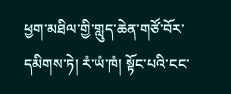ཕྱག་མཐིལ་གྱི་གླུད་ཆེན་གཙོ་བོར་དམིགས་ཏེ། རཾ་ཡཾ་ཁཾ། སྟོང་པའི་ངང་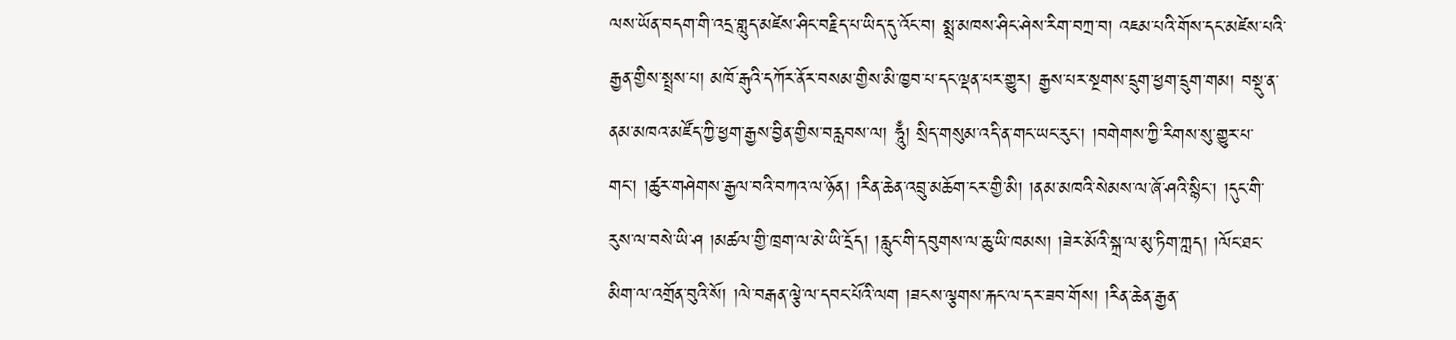ལས་ཡོན་བདག་གི་འདྲ་གླུད་མཛེས་ཤིང་བརྗིད་པ་ཡིད་དུ་འོང་བ། སྨྲ་མཁས་ཤིང་ཤེས་རིག་བཀྲ་བ། འཇམ་པའི་གོས་དང་མཛེས་པའི་རྒྱན་གྱིས་སྤྲས་པ། མཁོ་རྒུའི་དཀོར་ནོར་བསམ་གྱིས་མི་ཁྱབ་པ་དང་ལྡན་པར་གྱུར། རྒྱས་པར་སྔགས་དྲུག་ཕྱག་དྲུག་གམ། བསྡུ་ན་ནམ་མཁའ་མཛོད་ཀྱི་ཕྱག་རྒྱས་བྱིན་གྱིས་བརླབས་ལ། ཧཱུྃ། སྲིད་གསུམ་འདི་ན་གང་ཡང་རུང་། །བགེགས་ཀྱི་རིགས་སུ་གྱུར་པ་གང་། །ཚུར་གཤེགས་རྒྱལ་བའི་བཀའ་ལ་ཉོན། །རིན་ཆེན་འབྲུ་མཆོག་ངར་གྱི་མི། །ནམ་མཁའི་སེམས་ལ་ཞོ་ཤའི་སྙིང་། །དུང་གི་རུས་ལ་བསེ་ཡི་ཤ །མཚལ་གྱི་ཁྲག་ལ་མེ་ཡི་དྲོད། །རླུང་གི་དབུགས་ལ་ཆུ་ཡི་ཁམས། །ཟེར་མོའི་སྐྲ་ལ་མུ་ཏིག་ཀླད། །ལོང་ཐང་མིག་ལ་འགྲོན་བུའི་སོ། །ལེ་བརྒན་ལྕེ་ལ་དབང་པོའི་ལག །ཟངས་ལྕགས་རྐང་ལ་དར་ཟབ་གོས། །རིན་ཆེན་རྒྱན་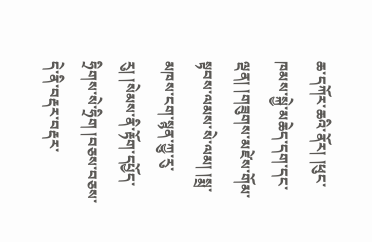ཆ་དཀོར་ཆའི་ནོར། །ཕུང་ཁམས་སྐྱེ་མཆེད་དག་དང་ལྡན། །གཟུགས་མཛེས་གོམ་སྟབས་ལམས་སེ་ལམ། །སྨྲ་མཁས་ངག་སྙན་ཀྱུ་རུ་རུ། །སེམས་ནི་རྟོག་དཔྱོད་ཧྲིགས་སེ་ཧྲིག །བཅས་བཅས་དེ་ནི་བརྡར་བརྡར་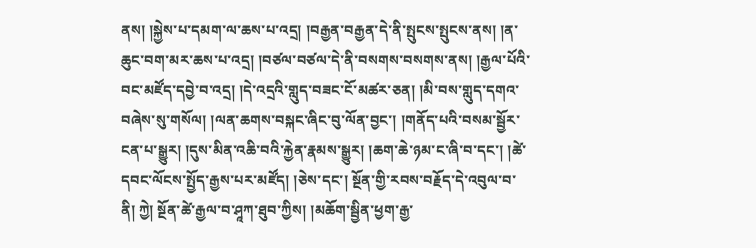ནས། །སྐྱེས་པ་དམག་ལ་ཆས་པ་འདྲ། །བརྒྱན་བརྒྱན་དེ་ནི་སྤུངས་སྤུངས་ནས། །ན་ཆུང་བག་མར་ཆས་པ་འདྲ། །བཙལ་བཙལ་དེ་ནི་བསགས་བསགས་ནས། །རྒྱལ་པོའི་བང་མཛོད་དབྱེ་བ་འདྲ། །དེ་འདྲའི་གླུད་བཟང་ངོ་མཚར་ཅན། །མི་བས་གླུད་དགའ་བཞེས་སུ་གསོལ། །ལན་ཆགས་བསྐང་ཞིང་བུ་ལོན་བྱང་། །གནོད་པའི་བསམ་སྦྱོར་ངན་པ་སྒྱུར། །དུས་མིན་འཆི་བའི་རྐྱེན་རྣམས་སྒྱུར། །ཆག་ཆེ་ཉམ་ང་ཞི་བ་དང་། །ཚེ་དབང་ལོངས་སྤྱོད་རྒྱས་པར་མཛོད། །ཅེས་དང་། སྔོན་གྱི་རབས་བརྗོད་དེ་འབུལ་བ་ནི། ཀྱེ། སྔོན་ཚེ་རྒྱལ་བ་ཤཱཀ་ཐུབ་ཀྱིས། །མཆོག་སྦྱིན་ཕྱག་རྒྱ་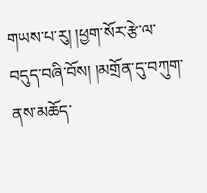གཡས་པ་རུ། །ཕྱག་སོར་རྩེ་ལ་བདུད་བཞི་བོས། །མགྲོན་དུ་བཀུག་ནས་མཆོད་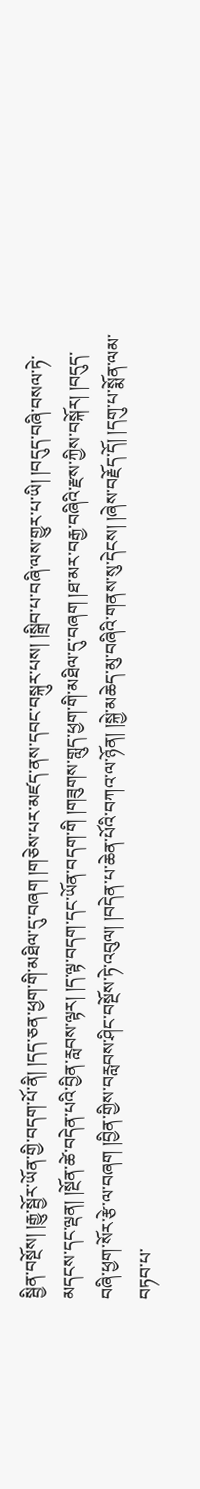སྦྱིན་བསྔོས། །རྒྱུ་སྦྱོར་ཡོན་གྱི་བདག་པོ་ནི། །དད་ཅན་ཕྱག་གི་མཐིལ་དུ་བཞག །གཅེས་པར་མཛད་ནས་དབང་བསྐུར་པས། །སྒྲིབ་པ་བཞི་ལས་གྱུར་པ་ཡི། །བདུད་བཞི་བསལ་ཏེ་མདངས་དང་ལྡན། །སྔོན་ཚེ་བདེན་པའི་བྱིན་རླབས་ལྟར། །ད་ལྟ་བདག་དང་ཡོན་བདག་གི །གཟུགས་གླུད་ཕྱག་གི་མཐིལ་དུ་བཞག །ཐ་མར་བརྒྱ་བཞིའི་རྫས་ཀྱིས་བསྐོར། །བདུད་བཞི་ཕྱག་སོར་རྩེ་ལ་བཞག །བྱིན་གྱིས་བརླབས་ཤིང་བསྔོས་ཏེ་འབུལ། །བདེན་པ་ཆེན་པོའི་བཀའ་ལ་ཉོན། །སྐྱེ་མཆེད་མུ་བཞིའི་གནས་སུ་དེངས། །ཞེས་བརྗོད་དོ། །དགུ་པ་སྨོན་ལམ་བཏབ་པ་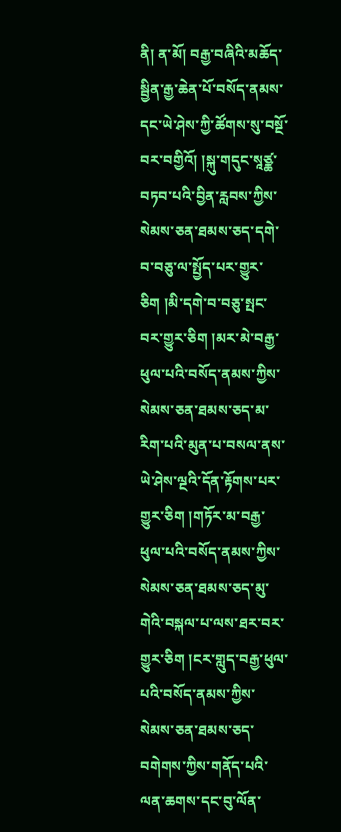ནི། ན་མོ། བརྒྱ་བཞིའི་མཆོད་སྦྱིན་རྒྱ་ཆེན་པོ་བསོད་ནམས་དང་ཡེ་ཤེས་ཀྱི་ཚོགས་སུ་བསྔོ་བར་བགྱིའོ། །སྐུ་གདུང་སཱཙྪ་བཏབ་པའི་བྱིན་རླབས་ཀྱིས་སེམས་ཅན་ཐམས་ཅད་དགེ་བ་བཅུ་ལ་སྤྱོད་པར་གྱུར་ཅིག །མི་དགེ་བ་བཅུ་སྤང་བར་གྱུར་ཅིག །མར་མེ་བརྒྱ་ཕུལ་པའི་བསོད་ནམས་ཀྱིས་སེམས་ཅན་ཐམས་ཅད་མ་རིག་པའི་མུན་པ་བསལ་ནས་ཡེ་ཤེས་ལྔའི་དོན་རྟོགས་པར་གྱུར་ཅིག །གཏོར་མ་བརྒྱ་ཕུལ་པའི་བསོད་ནམས་ཀྱིས་སེམས་ཅན་ཐམས་ཅད་མུ་གེའི་བསྐལ་པ་ལས་ཐར་བར་གྱུར་ཅིག །ངར་གླུད་བརྒྱ་ཕུལ་པའི་བསོད་ནམས་ཀྱིས་སེམས་ཅན་ཐམས་ཅད་བགེགས་ཀྱིས་གནོད་པའི་ལན་ཆགས་དང་བུ་ལོན་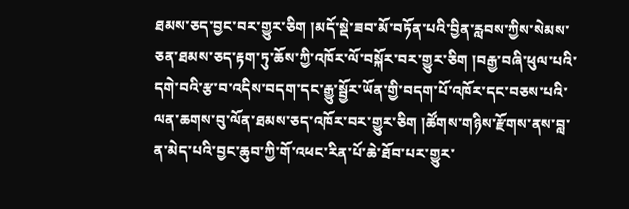ཐམས་ཅད་བྱང་བར་གྱུར་ཅིག །མདོ་སྡེ་ཟབ་མོ་བཏོན་པའི་བྱིན་རླབས་ཀྱིས་སེམས་ཅན་ཐམས་ཅད་རྟག་ཏུ་ཆོས་ཀྱི་འཁོར་ལོ་བསྐོར་བར་གྱུར་ཅིག །བརྒྱ་བཞི་ཕུལ་པའི་དགེ་བའི་རྩ་བ་འདིས་བདག་དང་རྒྱུ་སྦྱོར་ཡོན་གྱི་བདག་པོ་འཁོར་དང་བཅས་པའི་ལན་ཆགས་བུ་ལོན་ཐམས་ཅད་འཁོར་བར་གྱུར་ཅིག །ཚོགས་གཉིས་རྫོགས་ནས་བླ་ན་མེད་པའི་བྱང་ཆུབ་ཀྱི་གོ་འཕང་རིན་པོ་ཆེ་ཐོབ་པར་གྱུར་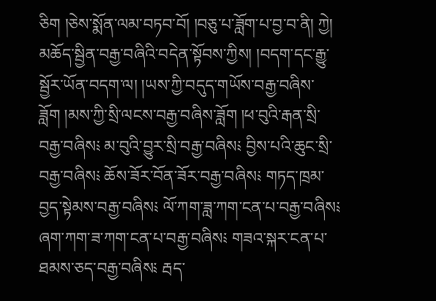ཅིག །ཅེས་སྨོན་ལམ་བཏབ་བོ། །བཅུ་པ་ཟློག་པ་བྱ་བ་ནི། ཀྱེ། མཆོད་སྦྱིན་བརྒྱ་བཞིའི་བདེན་སྟོབས་ཀྱིས། །བདག་དང་རྒྱུ་སྦྱོར་ཡོན་བདག་ལ། །ཡས་ཀྱི་བདུད་གཡོས་བརྒྱ་བཞིས་ཟློག །མས་ཀྱི་སྲི་ལངས་བརྒྱ་བཞིས་ཟློག །ཕ་བུའི་རྒན་སྲི་བརྒྱ་བཞིས༴ མ་བུའི་བྱུར་སྲི་བརྒྱ་བཞིས༴ བྱིས་པའི་ཆུང་སྲི་བརྒྱ་བཞིས༴ ཆོས་ཟོར་བོན་ཟོར་བརྒྱ་བཞིས༴ གཏད་ཁྲམ་བྱད་སྟེམས་བརྒྱ་བཞིས༴ ལོ་ཀག་ཟླ་ཀག་ངན་པ་བརྒྱ་བཞིས༴ ཞག་ཀག་ཟ་ཀག་ངན་པ་བརྒྱ་བཞིས༴ གཟའ་སྐར་ངན་པ་ཐམས་ཅད་བརྒྱ་བཞིས༴ རྦད་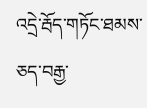འདྲེ་རྦོད་གཏོང་ཐམས་ཅད་བརྒྱ་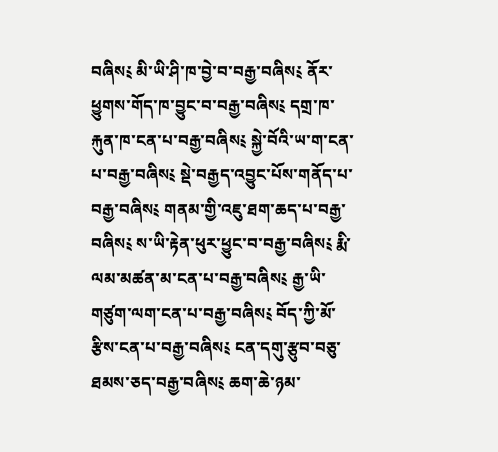བཞིས༴ མི་ཡི་ཤི་ཁ་བྱེ་བ་བརྒྱ་བཞིས༴ ནོར་ཕྱུགས་གོད་ཁ་བྱུང་བ་བརྒྱ་བཞིས༴ དགྲ་ཁ་རྐུན་ཁ་ངན་པ་བརྒྱ་བཞིས༴ སྐྱེ་བོའི་ཡ་ག་ངན་པ་བརྒྱ་བཞིས༴ སྡེ་བརྒྱད་འབྱུང་པོས་གནོད་པ་བརྒྱ་བཞིས༴ གནམ་གྱི་འཇུ་ཐག་ཆད་པ་བརྒྱ་བཞིས༴ ས་ཡི་རྟེན་ཕུར་ཕྱུང་བ་བརྒྱ་བཞིས༴ རྨི་ལམ་མཚན་མ་ངན་པ་བརྒྱ་བཞིས༴ རྒྱ་ཡི་གཙུག་ལག་ངན་པ་བརྒྱ་བཞིས༴ བོད་ཀྱི་མོ་རྩིས་ངན་པ་བརྒྱ་བཞིས༴ ངན་དགུ་རྩུབ་བཅུ་ཐམས་ཅད་བརྒྱ་བཞིས༴ ཆག་ཆེ་ཉམ་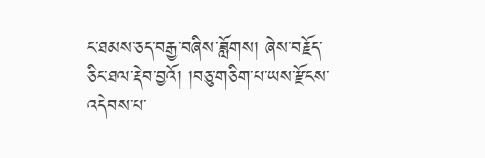ང་ཐམས་ཅད་བརྒྱ་བཞིས་ཟློགས། ཞེས་བརྗོད་ཅིང་ཐལ་རྡེབ་བྱའོ། །བཅུ་གཅིག་པ་ཡས་རྫོངས་འདེབས་པ་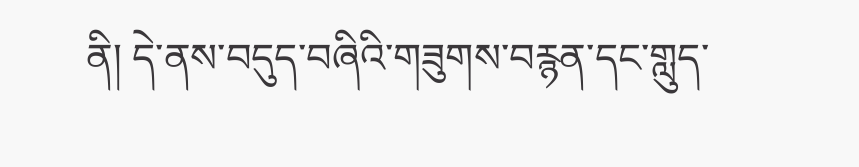ནི། དེ་ནས་བདུད་བཞིའི་གཟུགས་བརྙན་དང་གླུད་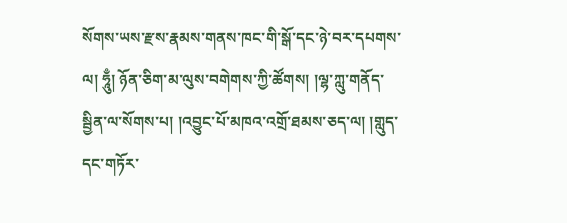སོགས་ཡས་རྫས་རྣམས་གནས་ཁང་གི་སྒོ་དང་ཉེ་བར་དཔགས་ལ། ཧཱུྃ། ཉོན་ཅིག་མ་ལུས་བགེགས་ཀྱི་ཚོགས། །ལྷ་ཀླུ་གནོད་སྦྱིན་ལ་སོགས་པ། །འབྱུང་པོ་མཁའ་འགྲོ་ཐམས་ཅད་ལ། །གླུད་དང་གཏོར་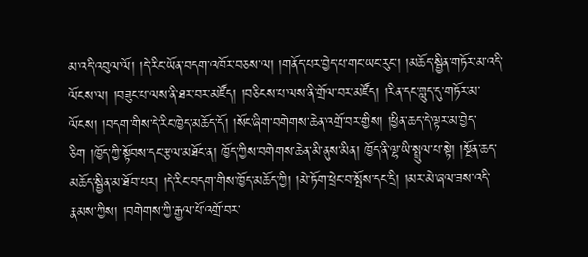མ་འདི་འབུལ་ལོ། །དེ་རིང་ཡོན་བདག་འཁོར་བཅས་ལ། །གནོད་པར་བྱེད་པ་གང་ཡང་རུང་། །མཆོད་སྦྱིན་གཏོར་མ་འདི་ལོངས་ལ། །བཟུང་པ་ལས་ནི་ཐར་བར་མཛོད། །བཅིངས་པ་ལས་ནི་གྲོལ་བར་མཛོད། །རིན་དང་གླུད་དུ་གཏོར་མ་ལོངས། །བདག་གིས་དེ་རིང་ཁྱེད་མཆོད་དོ། །སོང་ཞིག་བགེགས་ཆེན་འགྲོ་བར་གྱིས། །ཕྱིན་ཆད་དེ་ལྟར་མ་བྱེད་ཅིག །ཁྱོད་ཀྱི་སྟོབས་དང་རྩལ་མཐོང་ན། ཁྱོད་ཀྱིས་བགེགས་ཆེན་མི་ནུས་མིན། ཁྱོད་ནི་ལྷ་ཡི་སྤྲུལ་པ་སྟེ། །སྔོན་ཆད་མཆོད་སྦྱིན་མ་ཐོབ་པར། །དེ་རིང་བདག་གིས་ཁྱོད་མཆོད་ཀྱི། །མེ་ཏོག་ཕྲེང་བ་སྤོས་དང་དྲི། །མར་མེ་ཞལ་ཟས་འདི་རྣམས་ཀྱིས། །བགེགས་ཀྱི་རྒྱལ་པོ་འགྲོ་བར་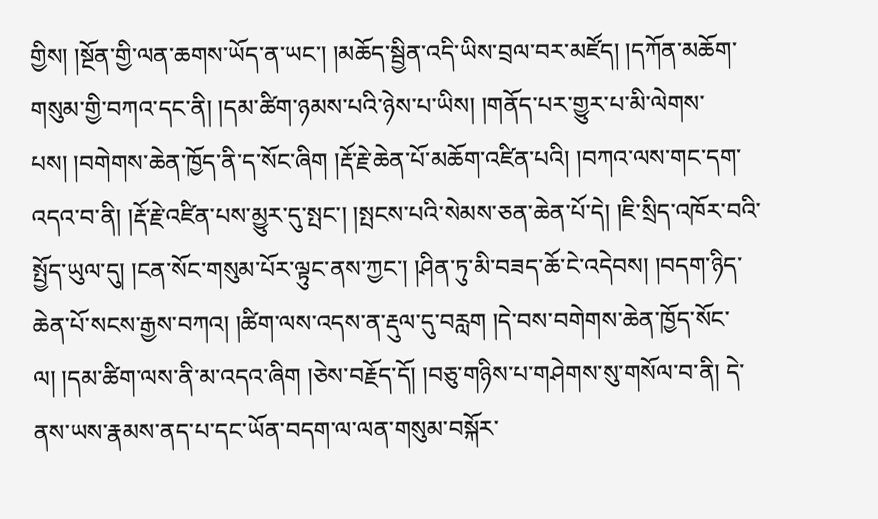གྱིས། །སྔོན་གྱི་ལན་ཆགས་ཡོད་ན་ཡང་། །མཆོད་སྦྱིན་འདི་ཡིས་བྲལ་བར་མཛོད། །དཀོན་མཆོག་གསུམ་གྱི་བཀའ་དང་ནི། །དམ་ཚིག་ཉམས་པའི་ཉེས་པ་ཡིས། །གནོད་པར་གྱུར་པ་མི་ལེགས་པས། །བགེགས་ཆེན་ཁྱོད་ནི་ད་སོང་ཞིག །རྡོ་རྗེ་ཆེན་པོ་མཆོག་འཛིན་པའི། །བཀའ་ལས་གང་དག་འདའ་བ་ནི། །རྡོ་རྗེ་འཛིན་པས་མྱུར་དུ་སྤང་། །སྤངས་པའི་སེམས་ཅན་ཆེན་པོ་དེ། །ཇི་སྲིད་འཁོར་བའི་སྤྱོད་ཡུལ་དུ། །ངན་སོང་གསུམ་པོར་ལྟུང་ནས་ཀྱང་། །ཤིན་ཏུ་མི་བཟད་ཆོ་ངེ་འདེབས། །བདག་ཉིད་ཆེན་པོ་སངས་རྒྱས་བཀའ། །ཚིག་ལས་འདས་ན་རྡུལ་དུ་བརླག །དེ་བས་བགེགས་ཆེན་ཁྱོད་སོང་ལ། །དམ་ཚིག་ལས་ནི་མ་འདའ་ཞིག །ཅེས་བརྗོད་དོ། །བཅུ་གཉིས་པ་གཤེགས་སུ་གསོལ་བ་ནི། དེ་ནས་ཡས་རྣམས་ནད་པ་དང་ཡོན་བདག་ལ་ལན་གསུམ་བསྐོར་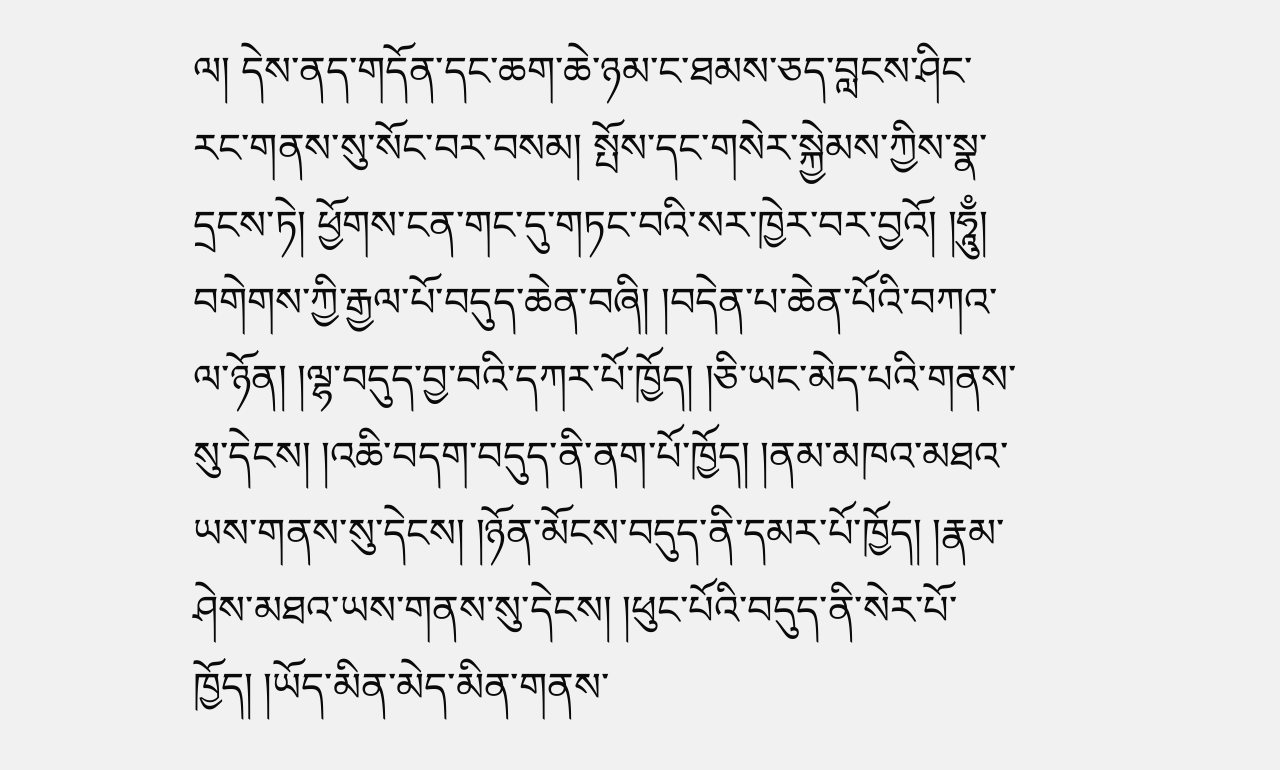ལ། དེས་ནད་གདོན་དང་ཆག་ཆེ་ཉམ་ང་ཐམས་ཅད་བླངས་ཤིང་རང་གནས་སུ་སོང་བར་བསམ། སྤོས་དང་གསེར་སྐྱེམས་ཀྱིས་སྣ་དྲངས་ཏེ། ཕྱོགས་ངན་གང་དུ་གཏང་བའི་སར་ཁྱེར་བར་བྱའོ། །ཧཱུྃ། བགེགས་ཀྱི་རྒྱལ་པོ་བདུད་ཆེན་བཞི། །བདེན་པ་ཆེན་པོའི་བཀའ་ལ་ཉོན། །ལྷ་བདུད་བྱ་བའི་དཀར་པོ་ཁྱོད། །ཅི་ཡང་མེད་པའི་གནས་སུ་དེངས། །འཆི་བདག་བདུད་ནི་ནག་པོ་ཁྱོད། །ནམ་མཁའ་མཐའ་ཡས་གནས་སུ་དེངས། །ཉོན་མོངས་བདུད་ནི་དམར་པོ་ཁྱོད། །རྣམ་ཤེས་མཐའ་ཡས་གནས་སུ་དེངས། །ཕུང་པོའི་བདུད་ནི་སེར་པོ་ཁྱོད། །ཡོད་མིན་མེད་མིན་གནས་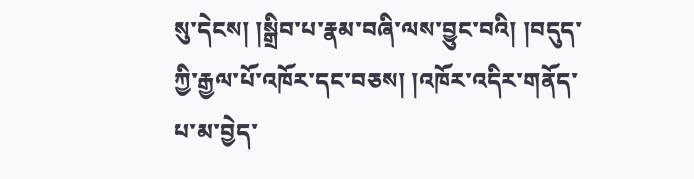སུ་དེངས། །སྒྲིབ་པ་རྣམ་བཞི་ལས་བྱུང་བའི། །བདུད་ཀྱི་རྒྱལ་པོ་འཁོར་དང་བཅས། །འཁོར་འདིར་གནོད་པ་མ་བྱེད་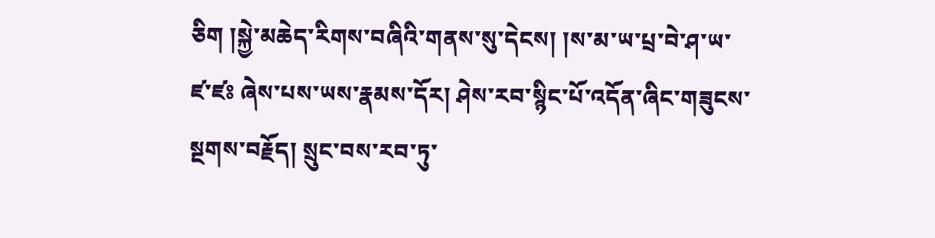ཅིག །སྐྱེ་མཆེད་རིགས་བཞིའི་གནས་སུ་དེངས། །ས་མ་ཡ་པྲ་བེ་ཤ་ཡ་ཛ་ཛཿ ཞེས་པས་ཡས་རྣམས་དོར། ཤེས་རབ་སྙིང་པོ་འདོན་ཞིང་གཟུངས་སྔགས་བརྗོད། སྲུང་བས་རབ་ཏུ་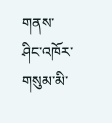གནས་ཤིང་འཁོར་གསུམ་མི་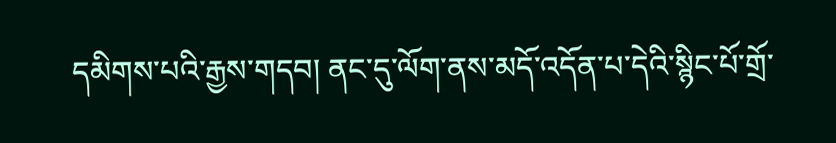དམིགས་པའི་རྒྱས་གདབ། ནང་དུ་ལོག་ནས་མདོ་འདོན་པ་དེའི་སྙིང་པོ་གྲོ་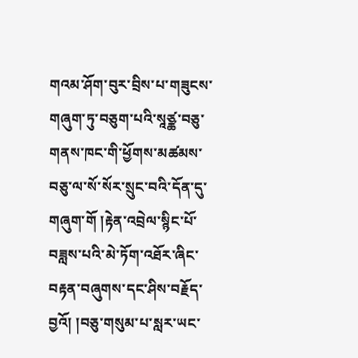གའམ་ཤོག་བུར་བྲིས་པ་གཟུངས་གཞུག་ཏུ་བཅུག་པའི་སཱཙྪ་བཅུ་གནས་ཁང་གི་ཕྱོགས་མཚམས་བཅུ་ལ་སོ་སོར་སྲུང་བའི་དོན་དུ་གཞུག་གོ །རྟེན་འབྲེལ་སྙིང་པོ་བཟླས་པའི་མེ་ཏོག་འཐོར་ཞིང་བརྟན་བཞུགས་དང་ཤིས་བརྗོད་བྱའོ། །བཅུ་གསུམ་པ་སླར་ཡང་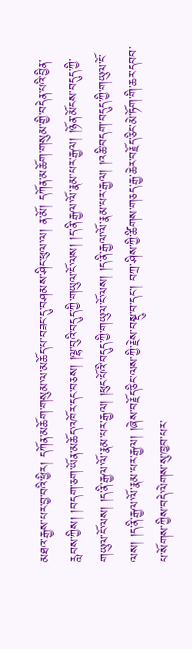མཐའ་རྒྱས་པར་བྱ་བའི་ཕྱིར། དཀོན་མཆོག་གསུམ་ལ་མཆོད་པ་བཟང་དུ་བཤམས་ཤིང་ཕུལ་ལ། ན་མོ། དཀོན་མཆོག་གསུམ་གྱི་བདེན་པའི་བྱིན་རླབས་ཀྱིས། །བདག་ཅག་ཡོན་མཆོད་འཁོར་དང་བཅས། །ལྷ་བུའི་བདུད་ཀྱི་གཡུལ་ངོ་ལས། །ད་ནི་རྒྱལ་ལོ་རྣམ་པར་རྒྱལ། །ཉོན་མོངས་བདུད་ཀྱི་གཡུལ་ངོ་ལས། །ད་ནི་རྒྱལ་ལོ་རྣམ་པར་རྒྱལ། །ཕུང་པོའི་བདུད་ཀྱི་གཡུལ་ངོ་ལས། །ད་ནི་རྒྱལ་ལོ་རྣམ་པར་རྒྱལ། །འཆི་བདག་བདུད་ཀྱི་གཡུལ་ངོ་ལས། །ད་ནི་རྒྱལ་ལོ་རྣམ་པར་རྒྱལ། །ཞེས་བརྗོད་ཅིང་ལས་ཀྱི་རྗེས་བསྡུ་བ་དང་། བཀྲ་ཤིས་ཀྱི་ཚིགས་གཅད་རྒྱ་ཆེར་བརྗོད་ཅིང་མེ་ཏོག་གི་ཆར་དབབ་པ་སོགས་ཀྱིས་བདེ་ལེགས་སུ་ཁྱབ་པར་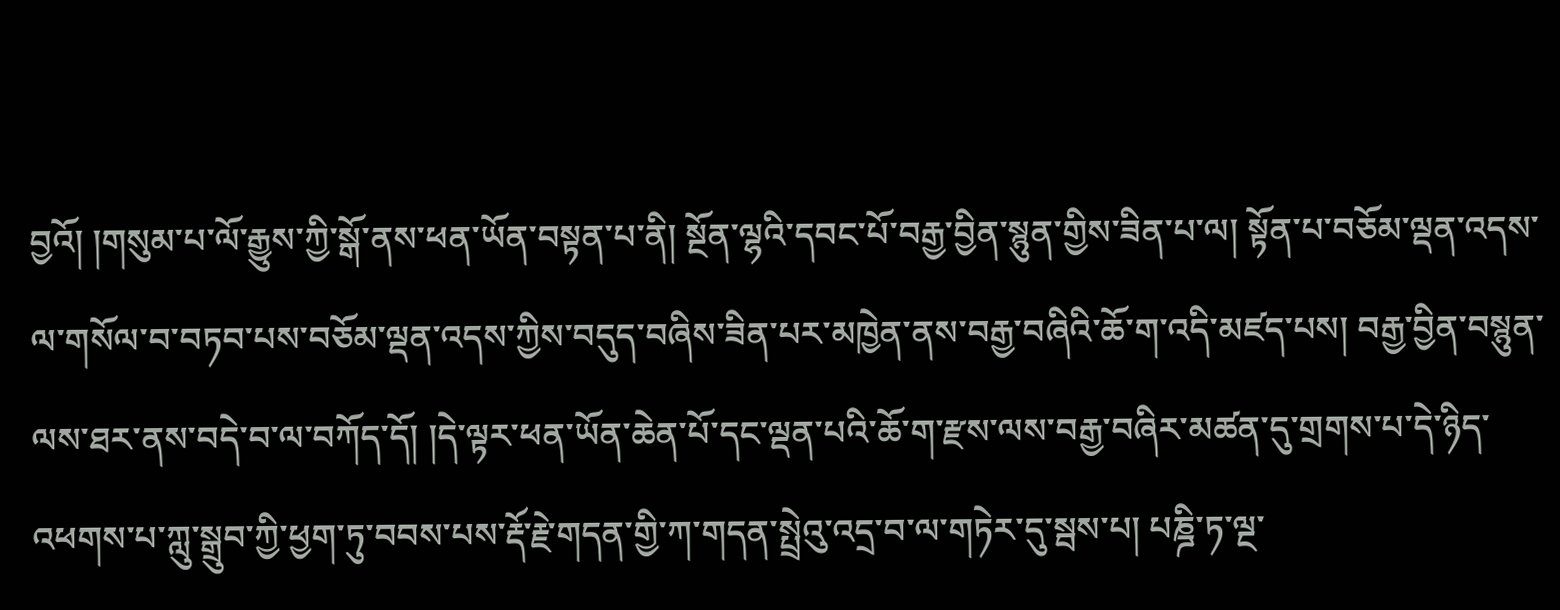བྱའོ། །གསུམ་པ་ལོ་རྒྱུས་ཀྱི་སྒོ་ནས་ཕན་ཡོན་བསྟན་པ་ནི། སྔོན་ལྷའི་དབང་པོ་བརྒྱ་བྱིན་སྙུན་གྱིས་ཟིན་པ་ལ། སྟོན་པ་བཅོམ་ལྡན་འདས་ལ་གསོལ་བ་བཏབ་པས་བཅོམ་ལྡན་འདས་ཀྱིས་བདུད་བཞིས་ཟིན་པར་མཁྱེན་ནས་བརྒྱ་བཞིའི་ཆོ་ག་འདི་མཛད་པས། བརྒྱ་བྱིན་བསྙུན་ལས་ཐར་ནས་བདེ་བ་ལ་བཀོད་དོ། །དེ་ལྟར་ཕན་ཡོན་ཆེན་པོ་དང་ལྡན་པའི་ཆོ་ག་རྫས་ལས་བརྒྱ་བཞིར་མཚན་དུ་གྲགས་པ་དེ་ཉིད་འཕགས་པ་ཀླུ་སྒྲུབ་ཀྱི་ཕྱག་ཏུ་བབས་པས་རྡོ་རྗེ་གདན་གྱི་ཀ་གདན་སྤྲེའུ་འདྲ་བ་ལ་གཏེར་དུ་སྦས་པ། པཎྜི་ཏ་ལྔ་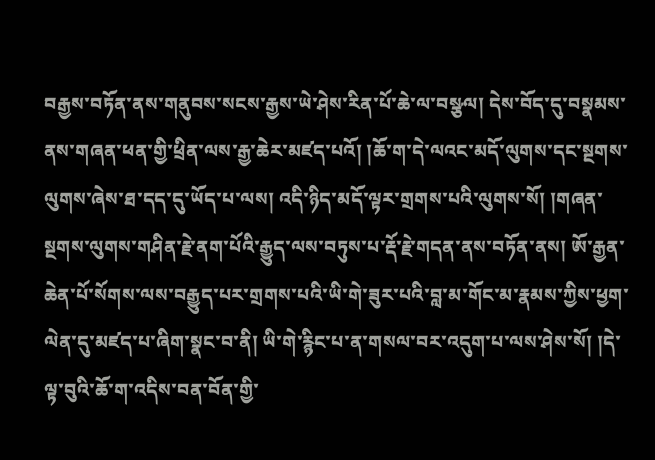བརྒྱས་བཏོན་ནས་གནུབས་སངས་རྒྱས་ཡེ་ཤེས་རིན་པོ་ཆེ་ལ་བསྩལ། དེས་བོད་དུ་བསྣམས་ནས་གཞན་ཕན་གྱི་ཕྲིན་ལས་རྒྱ་ཆེར་མཛད་པའོ། །ཆོ་ག་དེ་ལའང་མདོ་ལུགས་དང་སྔགས་ལུགས་ཞེས་ཐ་དད་དུ་ཡོད་པ་ལས། འདི་ཉིད་མདོ་ལྟར་གྲགས་པའི་ལུགས་སོ། །གཞན་སྔགས་ལུགས་གཤིན་རྗེ་ནག་པོའི་རྒྱུད་ལས་བཏུས་པ་རྡོ་རྗེ་གདན་ནས་བཏོན་ནས། ཨོ་རྒྱན་ཆེན་པོ་སོགས་ལས་བརྒྱུད་པར་གྲགས་པའི་ཡི་གེ་ཟུར་པའི་བླ་མ་གོང་མ་རྣམས་ཀྱིས་ཕྱག་ལེན་དུ་མཛད་པ་ཞིག་སྣང་བ་ནི། ཡི་གེ་རྙིང་པ་ན་གསལ་བར་འདུག་པ་ལས་ཤེས་སོ། །དེ་ལྟ་བུའི་ཆོ་ག་འདིས་བན་བོན་གྱི་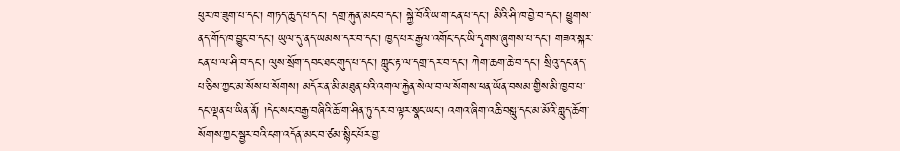ཕུར་ཁ་ཟུག་པ་དང་། གཏད་ཆུད་པ་དང་། དགྲ་རྐུན་མང་བ་དང་། སྐྱེ་བོའི་ཡ་ག་ངན་པ་དང་། མིའི་ཤི་ཁ་བྱེ་བ་དང་། ཕྱུགས་ནད་གོད་ཁ་བྱུང་བ་དང་། ཡུལ་དུ་ནད་ཡམས་དར་བ་དང་། ཁྱད་པར་རྒྱལ་འགོང་དང་ཡི་དྭགས་ཞུགས་པ་དང་། གཟའ་སྐར་ངན་པ་ལ་ཤི་བ་དང་། ལུས་སྲོག་དབང་ཐང་གུད་པ་དང་། ཀླུང་རྟ་ལ་དགྲ་དར་བ་དང་། ཀེག་ཆག་ཆེ་བ་དང་། སྲིའུ་དང་ནད་པ་ཅིས་ཀྱང་མ་སོས་པ་སོགས། མདོར་ན་མི་མཐུན་པའི་འགལ་རྐྱེན་སེལ་བ་ལ་སོགས་ཕན་ཡོན་བསམ་གྱིས་མི་ཁྱབ་པ་དང་ལྡན་པ་ཡིན་ནོ། །དེང་སང་བརྒྱ་བཞིའི་ཆོ་ག་ཤིན་ཏུ་དར་བ་ལྟར་སྣང་ཡང་། འགའ་ཞིག་འཆི་བསླུ་དང་མ་མོའི་གླུད་ཆོག་སོགས་ཀྱང་སྦྱར་བའི་ངག་འདོན་མང་བ་ཙམ་སྙིང་པོར་བྱ་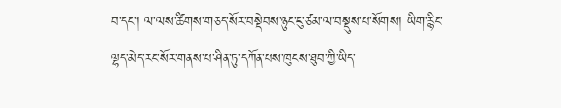བ་དང་། ལ་ལས་ཚིགས་གཅད་སོར་བསྡེབས་ཉུང་ངུ་ཙམ་ལ་བསྡུས་པ་སོགས། ཡིག་རྙིང་ལྷད་མེད་རང་སོར་གནས་པ་ཤིན་ཏུ་དཀོན་པས་ཁུངས་ཐུབ་ཀྱི་ཡིད་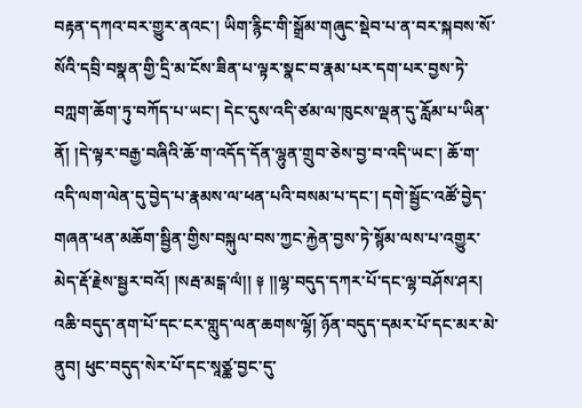བརྟན་དཀའ་བར་གྱུར་ནའང་། ཡིག་རྙིང་གི་སྒྲོམ་གཞུང་སྡེབ་པ་ན་བར་སྐབས་སོ་སོའི་དབྲི་བསྣན་གྱི་དྲི་མ་ངོས་ཟིན་པ་ལྟར་སྣང་བ་རྣམ་པར་དག་པར་བྱས་ཏེ་བཀླག་ཆོག་ཏུ་བཀོད་པ་ཡང་། དེང་དུས་འདི་ཙམ་ལ་ཁུངས་ལྡན་དུ་རློམ་པ་ཡིན་ནོ། །དེ་ལྟར་བརྒྱ་བཞིའི་ཆོ་ག་འདོད་དོན་ལྷུན་གྲུབ་ཅེས་བྱ་བ་འདི་ཡང་། ཆོ་ག་འདི་ལག་ལེན་དུ་བྱེད་པ་རྣམས་ལ་ཕན་པའི་བསམ་པ་དང་། དགེ་སྦྱོང་འཚོ་བྱེད་གཞན་ཕན་མཆོག་སྦྱིན་གྱིས་བསྐུལ་བས་ཀྱང་རྐྱེན་བྱས་ཏེ་སྙོམ་ལས་པ་འགྱུར་མེད་རྡོ་རྗེས་སྦྱར་བའོ། །སརྦ་མངྒ་ལཾ།། ༈ །།ལྷ་བདུད་དཀར་པོ་དང་ལྷ་བཤོས་ཤར། འཆི་བདུད་ནག་པོ་དང་ངར་གླུད་ལན་ཆགས་ལྷོ། ཉོན་བདུད་དམར་པོ་དང་མར་མེ་ནུབ། ཕུང་བདུད་སེར་པོ་དང་སཱཙྪ་བྱང་དུ་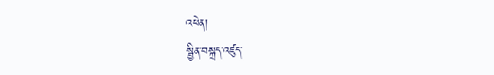འཕེན།
སྦྱིན་བསྐྲད་འཛུད་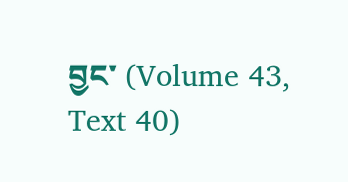བྱང་ (Volume 43, Text 40)